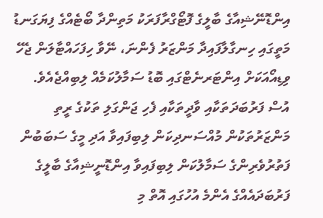އިންޑޮނޭޝިއާގެ ބާލީގެ ފޮޓޯގްރާފަރަކު މަތިންދާ ބޯޓެއްގެ ފިޔަގަނޑު މަތީގައި ހިނގާލާފައިދާ މަންޒަރު ފެންނަ، ނޭވާ ހިފަހައްޓާލަން ޖެހޭ ވިޑިއޯއަކަށް އިންޓަރނެޓްގައި ބޮޑު ސަމާލުކަމެއް ލިބިއްޖެއެވެ.
އުސް ފަރުބަދަތަކާއި ވާދީތަކާއި ފެހި ޖަންގަލި ތަކުގެ ރީތި މަންޒަރުތަކުން މުއްސަނދިކަން ލިބިފައިވާ އަދި މީގެ ސަބަބުން ފަތުރުވެރިންގެ ސަމާލުކަން ލިބިފައިވާ އިންޑޮނީޝިއާގެ ބާލީގެ ފަރުބަދައެއްގެ އެންމެ އުހުގައި އޮތް މި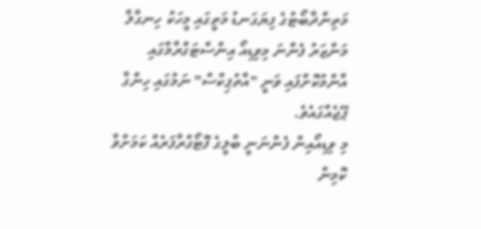މަތިންދާބޯޓުގެ ފިޔަގަނޑު މަތީގައި މީހަކު ހިނގާލާ މަންޒަރު ފެންނަ މިވިޑިއޯ އިންސްޓަގްރާމްގައި އާންމުކޮށްފައި ވަނީ "އާތުޕިކްސް" ނަމުގައި ހިންގާ ޕޭޖެއްގައެވެ.
މި ވިޑިއޯއިން ފެންނަނީ ބާލީގެ ފޮޓޯގްރާފަރެއް ކަމަށްވާ ކޮމިން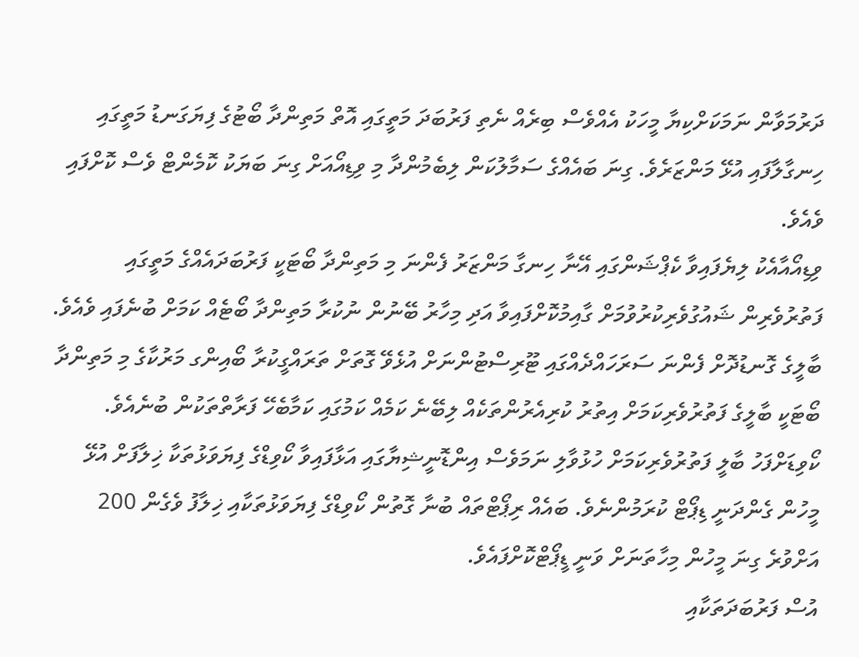ދަރުމަވާން ނަމަކަށްކިޔާ މީހަކު އެއްވެސް ބިރެއް ނެތި ފަރުބަދަ މަތީގައި އޮތް މަތިންދާ ބޯޓުގެ ފިޔަގަނޑު މަތީގައި ހިނގާލާފައި އުޅޭ މަންޒަރެވެ. ގިނަ ބައެއްގެ ސަމާލުކަން ލިބެމުންދާ މި ވިޑިއޯއަށް ގިނަ ބަޔަކު ކޮމެންޓް ވެސް ކޮށްފައި ވެއެވެ.
ވިޑިއޯއާއެކު ލިޔެފައިވާ ކެޕްޝަންގައި އޭނާ ހިނގާ މަންޒަރު ފެންނަ މި މަތިންދާ ބޯޓަކީ ފަރުބަދައެއްގެ މަތީގައި ފަތުރުވެރިން ޝައުގުވެރިކުރުވުމަށް ގާއިމުކޮށްފައިވާ އަދި މިހާރު ބޭނުން ނުކުރާ މަތިންދާ ބޯޓެއް ކަމަށް ބުނެފައި ވެއެވެ. ބާލީގެ ގޮނޑުދޮށް ފެންނަ ސަރަހައްދެއްގައި ޓޫރިސްޓުންނަށް އުޅެވޭ ގޮތަށް ތަރައްގީކުރާ ބޯއިންގ މަރުކާގެ މި މަތިންދާ ބޯޓަކީ ބާލީގެ ފަތުރުވެރިކަމަށް އިތުރު ކުރިއެރުންތަކެއް ލިބޭނެ ކަމެއް ކަމުގައި ކަމާބެހޭ ފަރާތްތަކުން ބުނެއެވެ.
ކޯވިޑަށްފަހު ބާލީ ފަތުރުވެރިކަމަށް ހުޅުވާލި ނަމަވެސް އިންޑޮނީޝިޔާގައި އަޅާފައިވާ ކޯވިޑްގެ ފިޔަވަޅުތަކާ ޚިލާފަށް އުޅޭ މީހުން ގެންދަނީ ޑިޕޯޓް ކުރަމުންނެވެ. ބައެއް ރިޕޯޓްތައް ބުނާ ގޮތުން ކޯވިޑްގެ ފިޔަވަޅުތަކާއި ޚިލާފު ވެގެން 200 އަށްވުރެ ގިނަ މީހުން މިހާތަނަށް ވަނީ ޑީޕޯޓްކޮށްފައެވެ.
އުސް ފަރުބަދަތަކާއި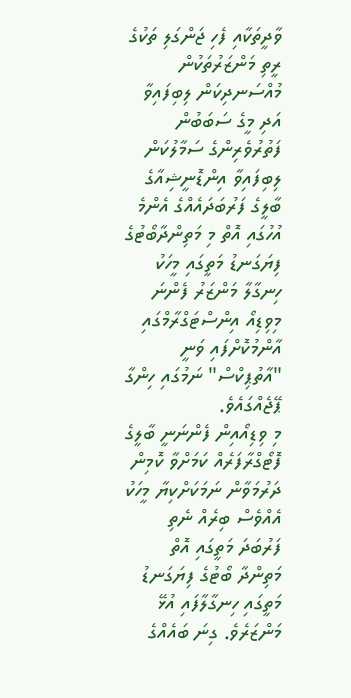ވާދީތަކާއި ފެހި ޖަންގަލި ތަކުގެ ރީތި މަންޒަރުތަކުން މުއްސަނދިކަން ލިބިފައިވާ އަދި މީގެ ސަބަބުން ފަތުރުވެރިންގެ ސަމާލުކަން ލިބިފައިވާ އިންޑޮނީޝިއާގެ ބާލީގެ ފަރުބަދައެއްގެ އެންމެ އުހުގައި އޮތް މި މަތިންދާބޯޓުގެ ފިޔަގަނޑު މަތީގައި މީހަކު ހިނގާލާ މަންޒަރު ފެންނަ މިވިޑިއޯ އިންސްޓަގްރާމްގައި އާންމުކޮށްފައި ވަނީ "އާތުޕިކްސް" ނަމުގައި ހިންގާ ޕޭޖެއްގައެވެ.
މި ވިޑިއޯއިން ފެންނަނީ ބާލީގެ ފޮޓޯގްރާފަރެއް ކަމަށްވާ ކޮމިން ދަރުމަވާން ނަމަކަށްކިޔާ މީހަކު އެއްވެސް ބިރެއް ނެތި ފަރުބަދަ މަތީގައި އޮތް މަތިންދާ ބޯޓުގެ ފިޔަގަނޑު މަތީގައި ހިނގާލާފައި އުޅޭ މަންޒަރެވެ. ގިނަ ބައެއްގެ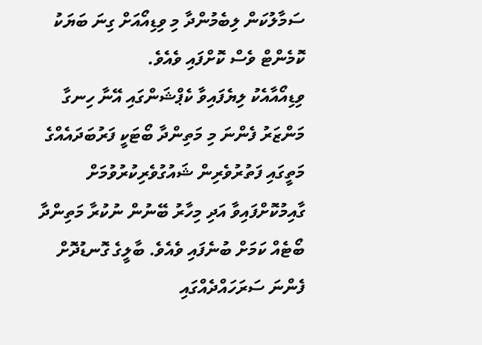ސަމާލުކަން ލިބެމުންދާ މި ވިޑިއޯއަށް ގިނަ ބަޔަކު ކޮމެންޓް ވެސް ކޮށްފައި ވެއެވެ.
ވިޑިއޯއާއެކު ލިޔެފައިވާ ކެޕްޝަންގައި އޭނާ ހިނގާ މަންޒަރު ފެންނަ މި މަތިންދާ ބޯޓަކީ ފަރުބަދައެއްގެ މަތީގައި ފަތުރުވެރިން ޝައުގުވެރިކުރުވުމަށް ގާއިމުކޮށްފައިވާ އަދި މިހާރު ބޭނުން ނުކުރާ މަތިންދާ ބޯޓެއް ކަމަށް ބުނެފައި ވެއެވެ. ބާލީގެ ގޮނޑުދޮށް ފެންނަ ސަރަހައްދެއްގައި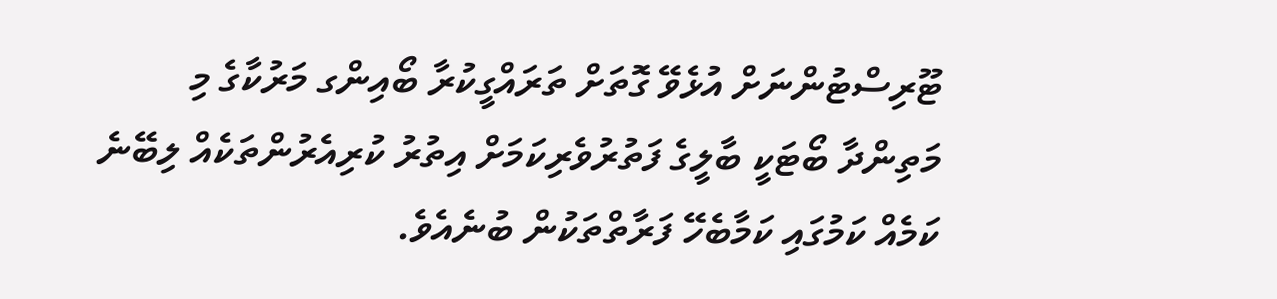ޓޫރިސްޓުންނަށް އުޅެވޭ ގޮތަށް ތަރައްގީކުރާ ބޯއިންގ މަރުކާގެ މި މަތިންދާ ބޯޓަކީ ބާލީގެ ފަތުރުވެރިކަމަށް އިތުރު ކުރިއެރުންތަކެއް ލިބޭނެ ކަމެއް ކަމުގައި ކަމާބެހޭ ފަރާތްތަކުން ބުނެއެވެ.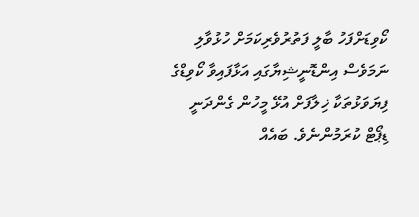ކޯވިޑަށްފަހު ބާލީ ފަތުރުވެރިކަމަށް ހުޅުވާލި ނަމަވެސް އިންޑޮނީޝިޔާގައި އަޅާފައިވާ ކޯވިޑްގެ ފިޔަވަޅުތަކާ ޚިލާފަށް އުޅޭ މީހުން ގެންދަނީ ޑިޕޯޓް ކުރަމުންނެވެ. ބައެއް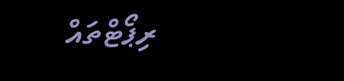ރިޕޯޓްތައް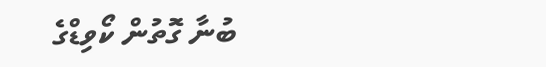ބުނާ ގޮތުން ކޯވިޑްގެ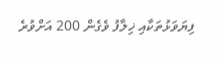ފިޔަވަޅުތަކާއި ޚިލާފު ވެގެން 200 އަށްވުރެ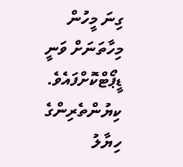ގިނަ މީހުން މިހާތަނަށް ވަނީ ޑީޕޯޓްކޮށްފައެވެ.
ކިޔުންތެރިންގެ ހިޔާލު